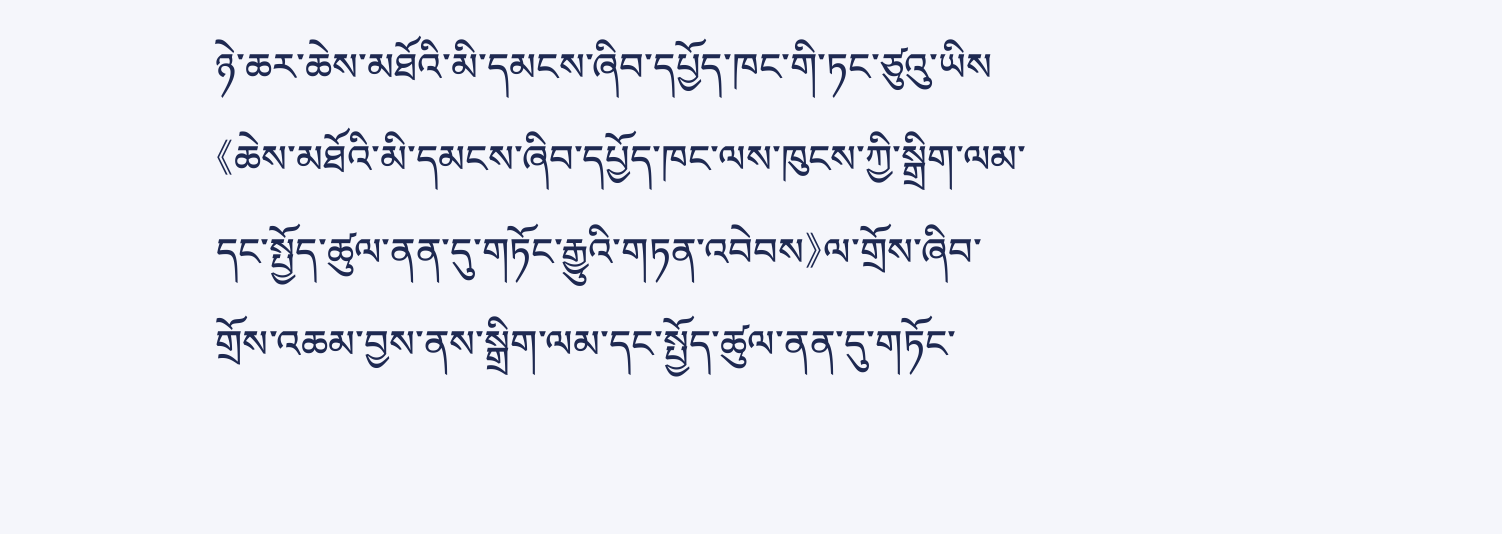ཉེ་ཆར་ཆེས་མཐོའི་མི་དམངས་ཞིབ་དཔྱོད་ཁང་གི་ཏང་ཙུའུ་ཡིས《ཆེས་མཐོའི་མི་དམངས་ཞིབ་དཔྱོད་ཁང་ལས་ཁུངས་ཀྱི་སྒྲིག་ལམ་དང་སྤྱོད་ཚུལ་ནན་དུ་གཏོང་རྒྱུའི་གཏན་འབེབས》ལ་གྲོས་ཞིབ་གྲོས་འཆམ་བྱས་ནས་སྒྲིག་ལམ་དང་སྤྱོད་ཚུལ་ནན་དུ་གཏོང་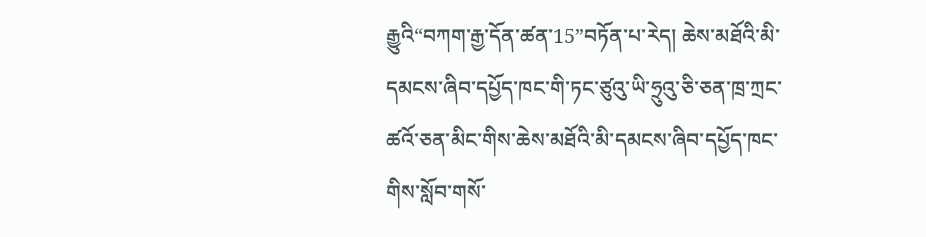རྒྱུའི“བཀག་རྒྱ་དོན་ཚན་15”བཏོན་པ་རེད། ཆེས་མཐོའི་མི་དམངས་ཞིབ་དཔྱོད་ཁང་གི་ཏང་ཙུའུ་ཡི་ཧྲུའུ་ཅི་ཅན་ཁྲ་ཀྲང་ཚའོ་ཅན་མིང་གིས་ཆེས་མཐོའི་མི་དམངས་ཞིབ་དཔྱོད་ཁང་གིས་སློབ་གསོ་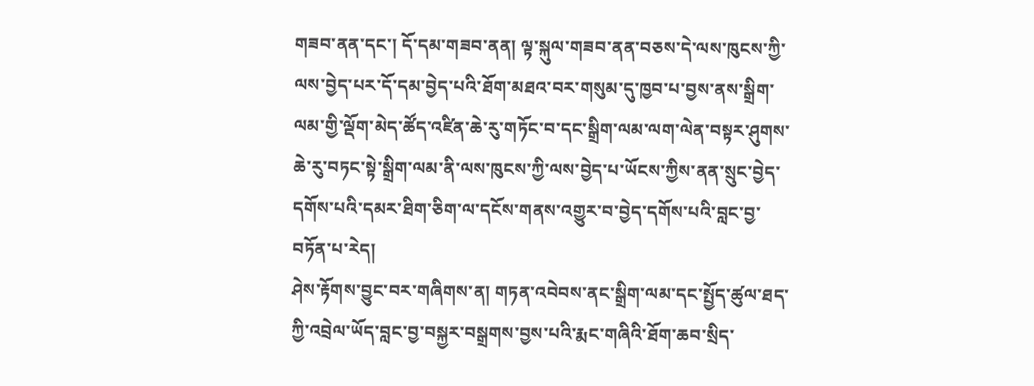གཟབ་ནན་དང་། དོ་དམ་གཟབ་ནན། ལྟ་སྐུལ་གཟབ་ནན་བཅས་དེ་ལས་ཁུངས་ཀྱི་ལས་བྱེད་པར་དོ་དམ་བྱེད་པའི་ཐོག་མཐའ་བར་གསུམ་དུ་ཁྱབ་པ་བྱས་ནས་སྒྲིག་ལམ་གྱི་ལྡོག་མེད་ཚོད་འཛིན་ཆེ་རུ་གཏོང་བ་དང་སྒྲིག་ལམ་ལག་ལེན་བསྟར་ཤུགས་ཆེ་རུ་བཏང་སྟེ་སྒྲིག་ལམ་ནི་ལས་ཁུངས་ཀྱི་ལས་བྱེད་པ་ཡོངས་ཀྱིས་ནན་སྲུང་བྱེད་དགོས་པའི་དམར་ཐིག་ཅིག་ལ་དངོས་གནས་འགྱུར་བ་བྱེད་དགོས་པའི་བླང་བྱ་བཏོན་པ་རེད།
ཤེས་རྟོགས་བྱུང་བར་གཞིགས་ན། གཏན་འབེབས་ནང་སྒྲིག་ལམ་དང་སྤྱོད་ཚུལ་ཐད་ཀྱི་འབྲེལ་ཡོད་བླང་བྱ་བསྐྱར་བསྒྲགས་བྱས་པའི་རྨང་གཞིའི་ཐོག་ཆབ་སྲིད་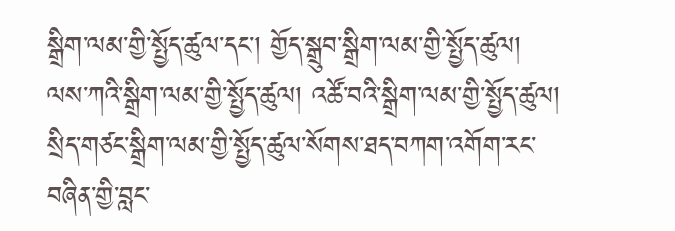སྒྲིག་ལམ་གྱི་སྤྱོད་ཚུལ་དང་། གྱོད་སྒྲུབ་སྒྲིག་ལམ་གྱི་སྤྱོད་ཚུལ། ལས་ཀའི་སྒྲིག་ལམ་གྱི་སྤྱོད་ཚུལ། འཚོ་བའི་སྒྲིག་ལམ་གྱི་སྤྱོད་ཚུལ། སྲིད་གཙང་སྒྲིག་ལམ་གྱི་སྤྱོད་ཚུལ་སོགས་ཐད་བཀག་འགོག་རང་བཞིན་གྱི་བླང་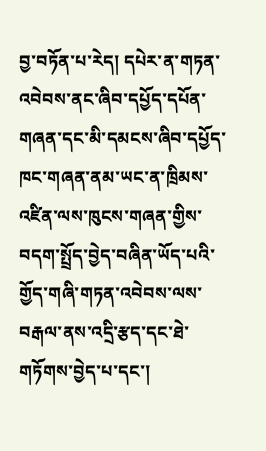བྱ་བཏོན་པ་རེད། དཔེར་ན་གཏན་འབེབས་ནང་ཞིབ་དཔྱོད་དཔོན་གཞན་དང་མི་དམངས་ཞིབ་དཔྱོད་ཁང་གཞན་ནམ་ཡང་ན་ཁྲིམས་འཛིན་ལས་ཁུངས་གཞན་གྱིས་བདག་སྤྲོད་བྱེད་བཞིན་ཡོད་པའི་གྱོད་གཞི་གཏན་འབེབས་ལས་བརྒལ་ནས་འདྲི་རྩད་དང་ཐེ་གཏོགས་བྱེད་པ་དང་།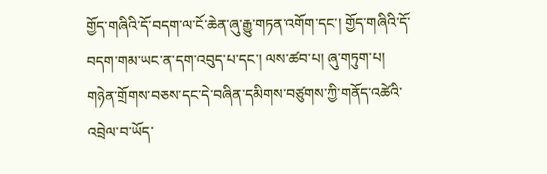གྱོད་གཞིའི་དོ་བདག་ལ་ངོ་ཆེན་ཞུ་རྒྱུ་གཏན་འགོག་དང་། གྱོད་གཞིའི་དོ་བདག་གམ་ཡང་ན་དག་འབུད་པ་དང་། ལས་ཚབ་པ། ཞུ་གཏུག་པ། གཉེན་གྲོགས་བཅས་དང་དེ་བཞིན་དམིགས་བཙུགས་ཀྱི་གནོད་འཚེའི་འབྲེལ་བ་ཡོད་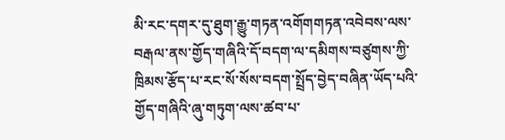མི་རང་དགར་དུ་ཐུག་རྒྱུ་གཏན་འགོགགཏན་འབེབས་ལས་བརྒལ་ནས་གྱོད་གཞིའི་དོ་བདག་ལ་དམིགས་བཙུགས་ཀྱི་ཁྲིམས་རྩོད་པ་རང་སོ་སོས་བདག་སྤྲོད་བྱེད་བཞིན་ཡོད་པའི་གྱོད་གཞིའི་ཞུ་གཏུག་ལས་ཚབ་པ་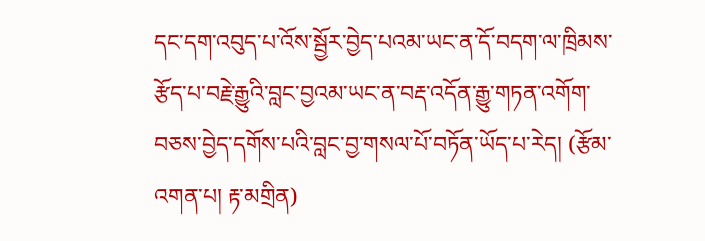དང་དག་འབུད་པ་འོས་སྦྱོར་བྱེད་པའམ་ཡང་ན་དོ་བདག་ལ་ཁྲིམས་རྩོད་པ་བརྗེ་རྒྱུའི་བླང་བྱའམ་ཡང་ན་བརྡ་འདོན་རྒྱུ་གཏན་འགོག་བཅས་བྱེད་དགོས་པའི་བླང་བྱ་གསལ་པོ་བཏོན་ཡོད་པ་རེད། (རྩོམ་འགན་པ། རྟ་མགྲིན)